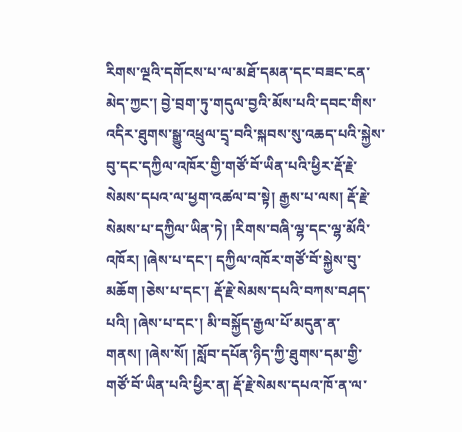རིགས་ལྔའི་དགོངས་པ་ལ་མཐོ་དམན་དང་བཟང་ངན་མེད་ཀྱང་། བྱེ་བྲག་ཏུ་གདུལ་བྱའི་མོས་པའི་དབང་གིས་འདིར་ཐུགས་སྒྱུ་འཕྲུལ་དྲྭ་བའི་སྐབས་སུ་འཆད་པའི་སྐྱེས་བུ་དང་དཀྱིལ་འཁོར་གྱི་གཙོ་བོ་ཡིན་པའི་ཕྱིར་རྡོ་རྗེ་སེམས་དཔའ་ལ་ཕྱག་འཚལ་བ་སྟེ། རྒྱས་པ་ལས། རྡོ་རྗེ་སེམས་པ་དཀྱིལ་ཡིན་ཏེ། །རིགས་བཞི་ལྷ་དང་ལྷ་མོའི་འཁོར། །ཞེས་པ་དང་། དཀྱིལ་འཁོར་གཙོ་བོ་སྐྱེས་བུ་མཆོག །ཅེས་པ་དང་། རྡོ་རྗེ་སེམས་དཔའི་བཀས་བཤད་པའི། །ཞེས་པ་དང་། མི་བསྐྱོད་རྒྱལ་པོ་མདུན་ན་གནས། །ཞེས་སོ། །སློབ་དཔོན་ཉིད་ཀྱི་ཐུགས་དམ་གྱི་གཙོ་བོ་ཡིན་པའི་ཕྱིར་ན། རྡོ་རྗེ་སེམས་དཔའ་ཁོ་ན་ལ་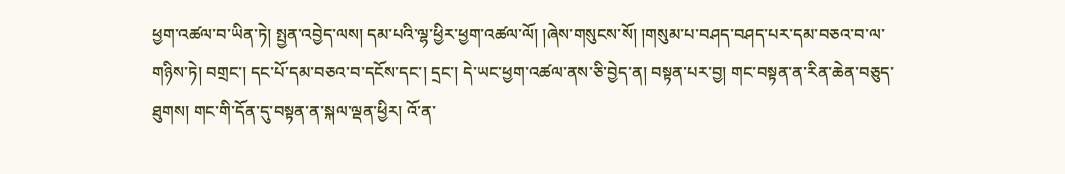ཕྱག་འཚལ་བ་ཡིན་ཏེ། སྤྱན་འབྱེད་ལས། དམ་པའི་ལྷ་ཕྱིར་ཕྱག་འཚལ་ལོ། །ཞེས་གསུངས་སོ། །གསུམ་པ་བཤད་བཤད་པར་དམ་བཅའ་བ་ལ་གཉིས་ཏེ། བགྲང་། དང་པོ་དམ་བཅའ་བ་དངོས་དང་། དྲང་། དེ་ཡང་ཕྱག་འཚལ་ནས་ཅི་བྱེད་ན། བསྟན་པར་བྱ། གང་བསྟན་ན་རིན་ཆེན་བཅུད་ཐུགས། གང་གི་དོན་དུ་བསྟན་ན་སྐལ་ལྡན་ཕྱིར། འོ་ན་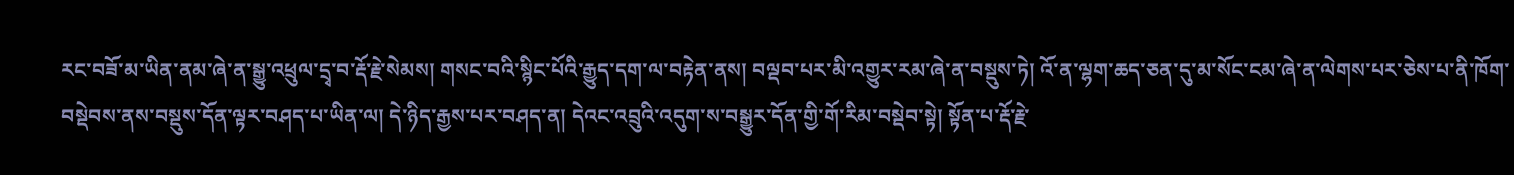རང་བཟོ་མ་ཡིན་ནམ་ཞེ་ན་སྒྱུ་འཕྲུལ་དྲྭ་བ་རྡོ་རྗེ་སེམས། གསང་བའི་སྙིང་པོའི་རྒྱུད་དག་ལ་བརྟེན་ནས། བལྡབ་པར་མི་འགྱུར་རམ་ཞེ་ན་བསྡུས་ཏེ། འོ་ན་ལྷག་ཆད་ཅན་དུ་མ་སོང་ངམ་ཞེ་ན་ལེགས་པར་ཅེས་པ་ནི་ཁོག་བསྡེབས་ནས་བསྡུས་དོན་ལྟར་བཤད་པ་ཡིན་ལ། དེ་ཉིད་རྒྱས་པར་བཤད་ན། དེའང་འབྲུའི་འདུག་ས་བསྒྱུར་དོན་གྱི་གོ་རིམ་བསྡེབ་སྟེ། སྟོན་པ་རྡོ་རྗེ་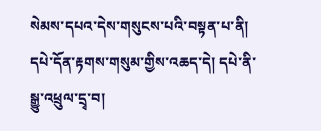སེམས་དཔའ་དེས་གསུངས་པའི་བསྟན་པ་ནི། དཔེ་དོན་རྟགས་གསུམ་གྱིས་འཆད་དེ། དཔེ་ནི་སྒྱུ་འཕྲུལ་དྲྭ་བ།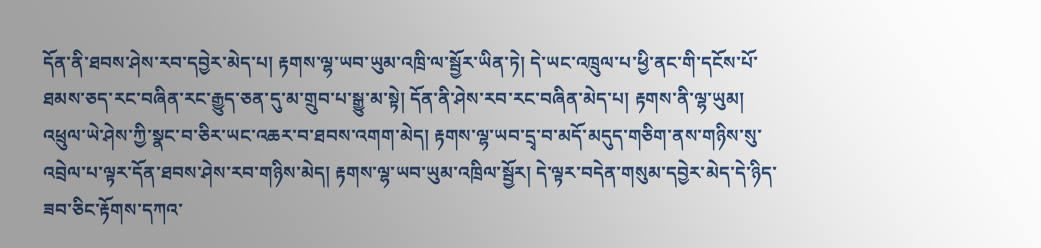དོན་ནི་ཐབས་ཤེས་རབ་དབྱེར་མེད་པ། རྟགས་ལྷ་ཡབ་ཡུམ་འཁྲི་ལ་སྦྱོར་ཡིན་ཏེ། དེ་ཡང་འཁྲུལ་པ་ཕྱི་ནང་གི་དངོས་པོ་ཐམས་ཅད་རང་བཞིན་རང་རྒྱུད་ཅན་དུ་མ་གྲུབ་པ་སྒྱུ་མ་སྟེ། དོན་ནི་ཤེས་རབ་རང་བཞིན་མེད་པ། རྟགས་ནི་ལྷ་ཡུམ། འཕྲུལ་ཡེ་ཤེས་ཀྱི་སྣང་བ་ཅིར་ཡང་འཆར་བ་ཐབས་འགག་མེད། རྟགས་ལྷ་ཡབ་དྲྭ་བ་མདོ་མདུད་གཅིག་ནས་གཉིས་སུ་འབྲེལ་པ་ལྟར་དོན་ཐབས་ཤེས་རབ་གཉིས་མེད། རྟགས་ལྷ་ཡབ་ཡུམ་འཁྲིལ་སྦྱོར། དེ་ལྟར་བདེན་གསུམ་དབྱེར་མེད་དེ་ཉིད་ཟབ་ཅིང་རྟོགས་དཀའ་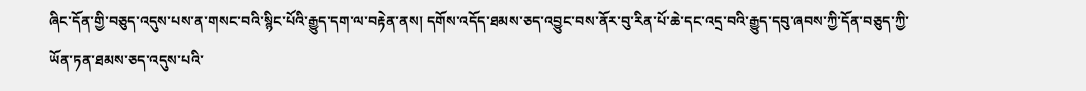ཞིང་དོན་གྱི་བཅུད་འདུས་པས་ན་གསང་བའི་སྙིང་པོའི་རྒྱུད་དག་ལ་བརྟེན་ནས། དགོས་འདོད་ཐམས་ཅད་འབྱུང་བས་ནོར་བུ་རིན་པོ་ཆེ་དང་འདྲ་བའི་རྒྱུད་དབུ་ཞབས་ཀྱི་དོན་བཅུད་ཀྱི་ཡོན་ཏན་ཐམས་ཅད་འདུས་པའི་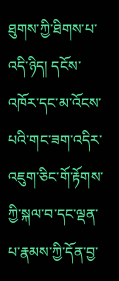ཐུགས་ཀྱི་ཐིགས་པ་འདི་ཉིད། དངོས་འཁོར་དང་མ་འོངས་པའི་གང་ཟག་འདིར་འཇུག་ཅིང་གོ་རྟོགས་ཀྱི་སྐལ་བ་དང་ལྡན་པ་རྣམས་ཀྱི་དོན་བྱ་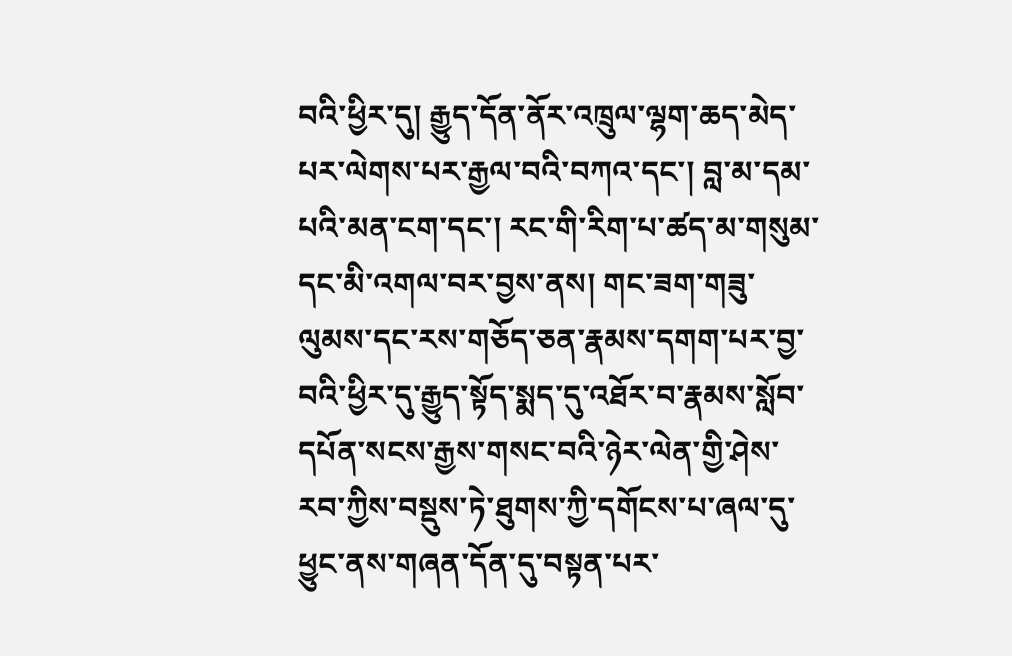བའི་ཕྱིར་དུ། རྒྱུད་དོན་ནོར་འཁྲུལ་ལྷག་ཆད་མེད་པར་ལེགས་པར་རྒྱལ་བའི་བཀའ་དང་། བླ་མ་དམ་པའི་མན་ངག་དང་། རང་གི་རིག་པ་ཚད་མ་གསུམ་དང་མི་འགལ་བར་བྱས་ནས། གང་ཟག་གཟུ་ལུམས་དང་རས་གཅོད་ཅན་རྣམས་དགག་པར་བྱ་བའི་ཕྱིར་དུ་རྒྱུད་སྟོད་སྨད་དུ་འཐོར་བ་རྣམས་སློབ་དཔོན་སངས་རྒྱས་གསང་བའི་ཉེར་ལེན་གྱི་ཤེས་རབ་ཀྱིས་བསྡུས་ཏེ་ཐུགས་ཀྱི་དགོངས་པ་ཞལ་དུ་ཕྱུང་ནས་གཞན་དོན་དུ་བསྟན་པར་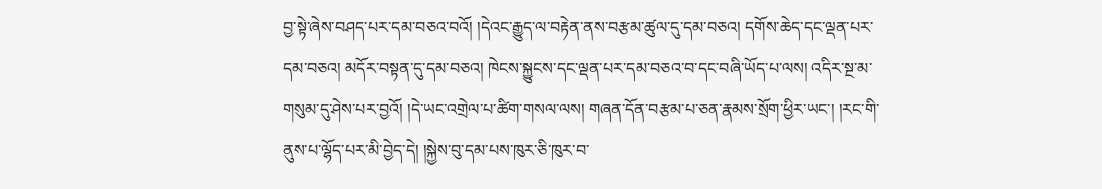བྱ་སྟེ་ཞེས་བཤད་པར་དམ་བཅའ་བའོ། །དེའང་རྒྱུད་ལ་བརྟེན་ནས་བརྩམ་ཚུལ་དུ་དམ་བཅའ། དགོས་ཆེད་དང་ལྡན་པར་དམ་བཅའ། མདོར་བསྟན་དུ་དམ་བཅའ། ཁེངས་སྐྱུངས་དང་ལྡན་པར་དམ་བཅའ་བ་དང་བཞི་ཡོད་པ་ལས། འདིར་སྔ་མ་གསུམ་དུ་ཤེས་པར་བྱའོ། །དེ་ཡང་འགྲེལ་པ་ཚིག་གསལ་ལས། གཞན་དོན་བརྩམ་པ་ཅན་རྣམས་སྲོག་ཕྱིར་ཡང་། །རང་གི་ནུས་པ་ལྷོད་པར་མི་བྱེད་དེ། །སྐྱེས་བུ་དམ་པས་ཁུར་ཅི་ཁུར་བ་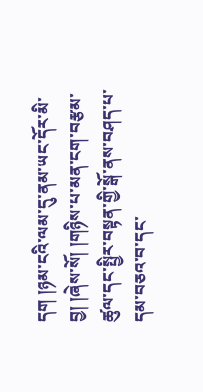དག །ཉམ་ངའི་ལམ་དུ་ནམ་ཡང་དོར་མི་བྱ། །ཞེས་སོ། །གཉིས་པ་མན་ངག་བརྩམ་ཚུལ་དང་སྤྱིར་བསྟན་གྱི་སྒོ་ནས་བཤད་པ་དམ་བཅའ་བ་དང་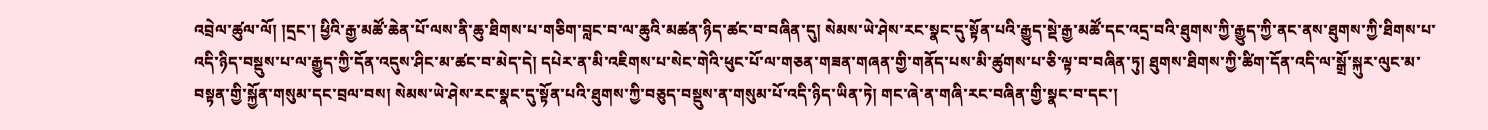འབྲེལ་ཚུལ་ལོ། །དྲང་། ཕྱིའི་རྒྱ་མཚོ་ཆེན་པོ་ལས་ནི་ཆུ་ཐིགས་པ་གཅིག་བླང་བ་ལ་ཆུའི་མཚན་ཉིད་ཚང་བ་བཞིན་དུ། སེམས་ཡེ་ཤེས་རང་སྣང་དུ་སྟོན་པའི་རྒྱུད་སྡེ་རྒྱ་མཚོ་དང་འདྲ་བའི་ཐུགས་ཀྱི་རྒྱུད་ཀྱི་ནང་ནས་ཐུགས་ཀྱི་ཐིགས་པ་འདི་ཉིད་བསྡུས་པ་ལ་རྒྱུད་ཀྱི་དོན་འདུས་ཤིང་མ་ཚང་བ་མེད་དེ། དཔེར་ན་མི་འཇིགས་པ་སེང་གེའི་ཕུང་པོ་ལ་གཅན་གཟན་གཞན་གྱི་གནོད་པས་མི་ཚུགས་པ་ཅི་ལྟ་བ་བཞིན་ཏུ། ཐུགས་ཐིགས་ཀྱི་ཚིག་དོན་འདི་ལ་སྒྲོ་སྐུར་ལུང་མ་བསྟན་གྱི་སྐྱོན་གསུམ་དང་བྲལ་བས། སེམས་ཡེ་ཤེས་རང་སྣང་དུ་སྟོན་པའི་ཐུགས་ཀྱི་བཅུད་བསྡུས་ན་གསུམ་པོ་འདི་ཉིད་ཡིན་ཏེ། གང་ཞེ་ན་གཞི་རང་བཞིན་གྱི་སྣང་བ་དང་།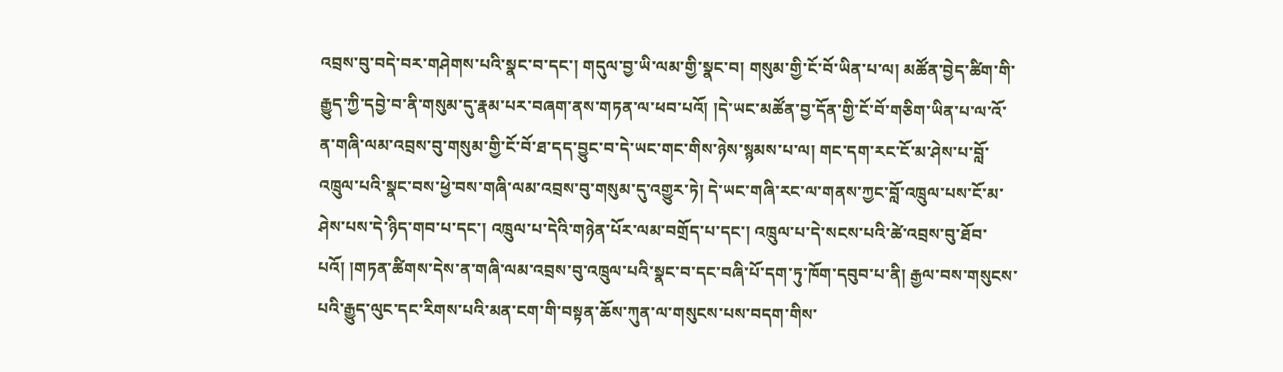འབྲས་བུ་བདེ་བར་གཤེགས་པའི་སྣང་བ་དང་། གདུལ་བྱ་ཡི་ལམ་གྱི་སྣང་བ། གསུམ་གྱི་ངོ་བོ་ཡིན་པ་ལ། མཚོན་བྱེད་ཚིག་གི་རྒྱུད་ཀྱི་དབྱེ་བ་ནི་གསུམ་དུ་རྣམ་པར་བཞག་ནས་གཏན་ལ་ཕབ་པའོ། །དེ་ཡང་མཚོན་བྱ་དོན་གྱི་ངོ་བོ་གཅིག་ཡིན་པ་ལ་འོ་ན་གཞི་ལམ་འབྲས་བུ་གསུམ་གྱི་ངོ་བོ་ཐ་དད་བྱུང་བ་དེ་ཡང་གང་གིས་ཉེས་སྙམས་པ་ལ། གང་དག་རང་ངོ་མ་ཤེས་པ་བློ་འཁྲུལ་པའི་སྣང་བས་ཕྱེ་བས་གཞི་ལམ་འབྲས་བུ་གསུམ་དུ་འགྱུར་ཏེ། དེ་ཡང་གཞི་རང་ལ་གནས་ཀྱང་བློ་འཁྲུལ་པས་ངོ་མ་ཤེས་པས་དེ་ཉིད་གབ་པ་དང་། འཁྲུལ་པ་དེའི་གཉེན་པོར་ལམ་བགྲོད་པ་དང་། འཁྲུལ་པ་དེ་སངས་པའི་ཚེ་འབྲས་བུ་ཐོབ་པའོ། །གཏན་ཚིགས་དེས་ན་གཞི་ལམ་འབྲས་བུ་འཁྲུལ་པའི་སྣང་བ་དང་བཞི་པོ་དག་ཏུ་ཁོག་དབུབ་པ་ནི། རྒྱལ་བས་གསུངས་པའི་རྒྱུད་ལུང་དང་རིགས་པའི་མན་ངག་གི་བསྟན་ཆོས་ཀུན་ལ་གསུངས་པས་བདག་གིས་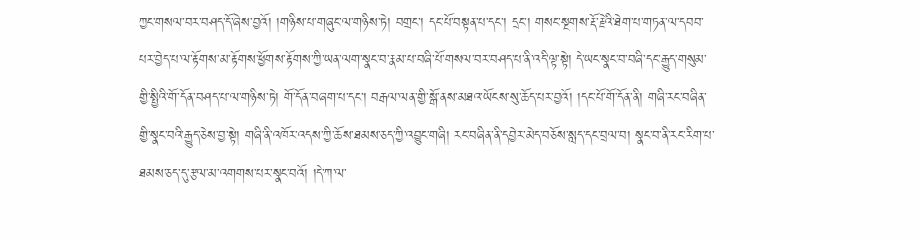ཀྱང་གསལ་བར་བཤད་དོ་ཞེས་བྱའོ། །གཉིས་པ་གཞུང་ལ་གཉིས་ཏེ། བགྲང་། དང་པོ་བསྟན་པ་དང་། དྲང་། གསང་སྔགས་རྡོ་རྗེའི་ཐེག་པ་གཏན་ལ་དབབ་པར་བྱེད་པ་ལ་རྟོགས་མ་རྟོགས་ཕྱོགས་རྟོགས་ཀྱི་ཡན་ལག་སྣང་བ་རྣམ་པ་བཞི་པོ་གསལ་བར་བཤད་པ་ནི་འདི་ལྟ་སྟེ། དེ་ཡང་སྣང་བ་བཞི་དང་རྒྱུད་གསུམ་གྱི་སྤྱིའི་གོ་དོན་བཤད་པ་ལ་གཉིས་ཏེ། གོ་དོན་བཞག་པ་དང་། བརྒལ་ལན་གྱི་སྒོ་ནས་མཐའ་ཡོངས་སུ་ཆོད་པར་བྱའོ། །དང་པོ་གོ་དོན་ནི། གཞི་རང་བཞིན་གྱི་སྣང་བའི་རྒྱུད་ཅེས་བྱ་སྟེ། གཞི་ནི་འཁོར་འདས་ཀྱི་ཆོས་ཐམས་ཅད་ཀྱི་འབྱུང་གཞི། རང་བཞིན་ནི་དབྱེར་མེད་བཅོས་སླད་དང་བྲལ་བ། སྣང་བ་ནི་རང་རིག་པ་ཐམས་ཅད་དུ་རྩལ་མ་འགགས་པར་སྣང་བའོ། །དེ་ཀ་ལ་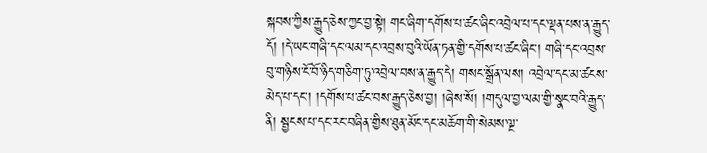སྐབས་ཀྱིས་རྒྱུད་ཅེས་ཀྱང་བྱ་སྟེ། གང་ཞིག་དགོས་པ་ཚང་ཞིང་འབྲེལ་པ་དང་ལྡན་པས་ན་རྒྱུད་དོ། །དེ་ཡང་གཞི་དང་ལམ་དང་འབྲས་བུའི་ཡོན་ཏན་གྱི་དགོས་པ་ཚང་ཞིང་། གཞི་དང་འབྲས་བུ་གཉིས་ངོ་བོ་ཉིད་གཅིག་ཏུ་འབྲེལ་བས་ན་རྒྱུད་དེ། གསང་སྒྲོན་ལས། འབྲེལ་དང་མ་ཚངས་མེད་པ་དང་། །དགོས་པ་ཚང་བས་རྒྱུད་ཅེས་བྱ། །ཞེས་སོ། །གདུལ་བྱ་ལམ་གྱི་སྣང་བའི་རྒྱུད་ནི། སྦྱངས་པ་དང་རང་བཞིན་གྱིས་ཐུན་མོང་དང་མཆོག་གི་སེམས་ལྔ་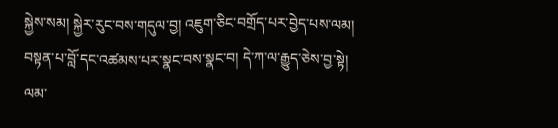སྐྱེས་སམ། སྐྱེར་རུང་བས་གདུལ་བྱ། འཇུག་ཅིང་བགྲོད་པར་བྱེད་པས་ལམ། བསྟན་པ་བློ་དང་འཚམས་པར་སྣང་བས་སྣང་བ། དེ་ཀ་ལ་རྒྱུད་ཅེས་བྱ་སྟེ། ལམ་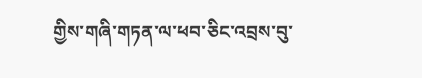གྱིས་གཞི་གཏན་ལ་ཕབ་ཅིང་འབྲས་བུ་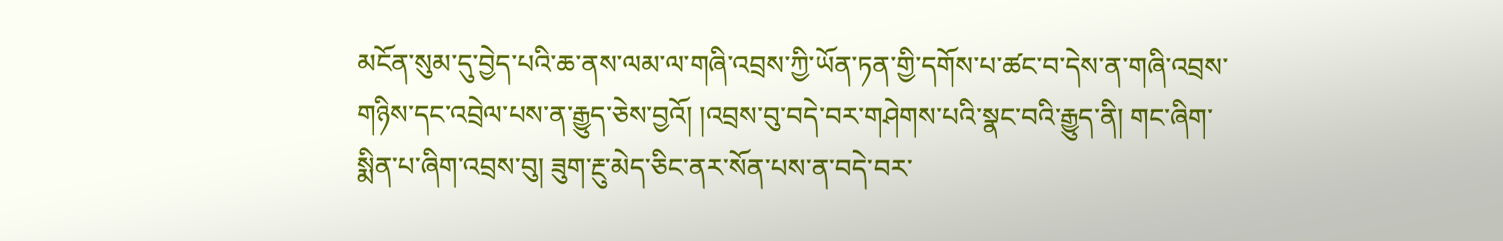མངོན་སུམ་དུ་བྱེད་པའི་ཆ་ནས་ལམ་ལ་གཞི་འབྲས་ཀྱི་ཡོན་ཏན་གྱི་དགོས་པ་ཚང་བ་དེས་ན་གཞི་འབྲས་གཉིས་དང་འབྲེལ་པས་ན་རྒྱུད་ཅེས་བྱའོ། །འབྲས་བུ་བདེ་བར་གཤེགས་པའི་སྣང་བའི་རྒྱུད་ནི། གང་ཞིག་སྨིན་པ་ཞིག་འབྲས་བུ། ཟུག་རྔུ་མེད་ཅིང་ནར་སོན་པས་ན་བདེ་བར་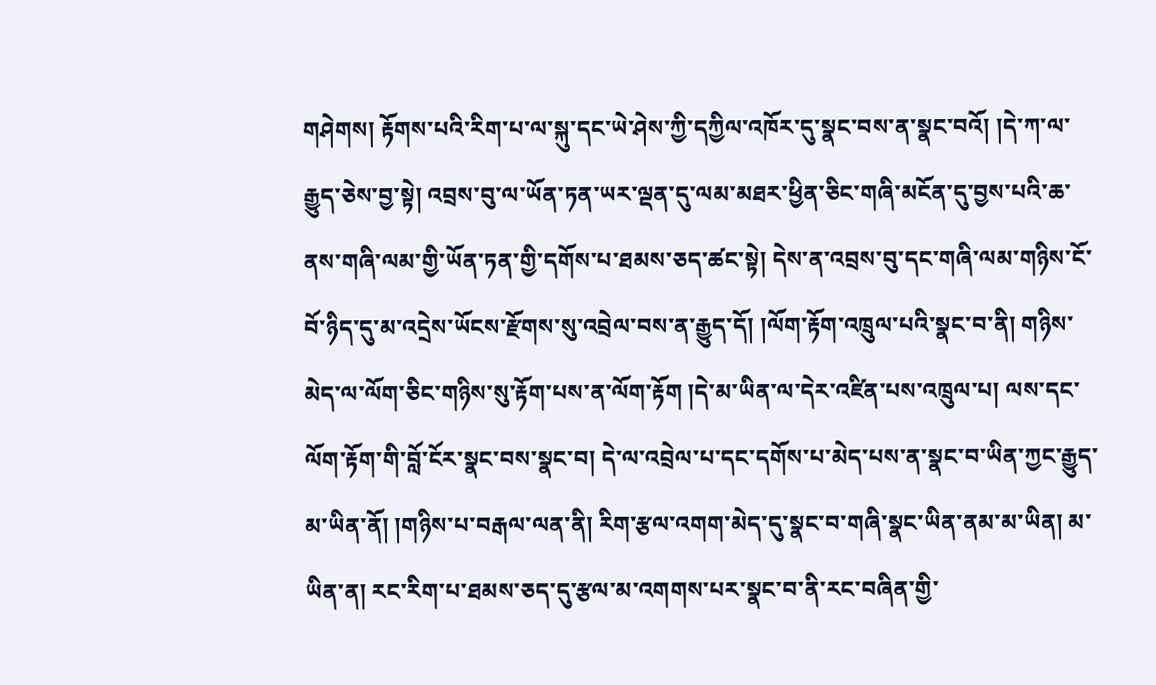གཤེགས། རྟོགས་པའི་རིག་པ་ལ་སྐུ་དང་ཡེ་ཤེས་ཀྱི་དཀྱིལ་འཁོར་དུ་སྣང་བས་ན་སྣང་བའོ། །དེ་ཀ་ལ་རྒྱུད་ཅེས་བྱ་སྟེ། འབྲས་བུ་ལ་ཡོན་ཏན་ཡར་ལྡན་དུ་ལམ་མཐར་ཕྱིན་ཅིང་གཞི་མངོན་དུ་བྱས་པའི་ཆ་ནས་གཞི་ལམ་གྱི་ཡོན་ཏན་གྱི་དགོས་པ་ཐམས་ཅད་ཚང་སྟེ། དེས་ན་འབྲས་བུ་དང་གཞི་ལམ་གཉིས་ངོ་བོ་ཉིད་དུ་མ་འདྲེས་ཡོངས་རྫོགས་སུ་འབྲེལ་བས་ན་རྒྱུད་དོ། །ལོག་རྟོག་འཁྲུལ་པའི་སྣང་བ་ནི། གཉིས་མེད་ལ་ལོག་ཅིང་གཉིས་སུ་རྟོག་པས་ན་ལོག་རྟོག །དེ་མ་ཡིན་ལ་དེར་འཛིན་པས་འཁྲུལ་པ། ལས་དང་ལོག་རྟོག་གི་བློ་ངོར་སྣང་བས་སྣང་བ། དེ་ལ་འབྲེལ་པ་དང་དགོས་པ་མེད་པས་ན་སྣང་བ་ཡིན་ཀྱང་རྒྱུད་མ་ཡིན་ནོ། །གཉིས་པ་བརྒལ་ལན་ནི། རིག་རྩལ་འགག་མེད་དུ་སྣང་བ་གཞི་སྣང་ཡིན་ནམ་མ་ཡིན། མ་ཡིན་ན། རང་རིག་པ་ཐམས་ཅད་དུ་རྩལ་མ་འགགས་པར་སྣང་བ་ནི་རང་བཞིན་གྱི་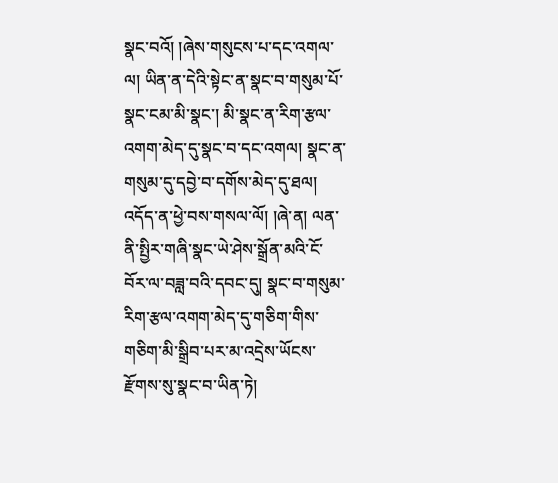སྣང་བའོ། །ཞེས་གསུངས་པ་དང་འགལ་ལ། ཡིན་ན་དེའི་སྟེང་ན་སྣང་བ་གསུམ་པོ་སྣང་ངམ་མི་སྣང་། མི་སྣང་ན་རིག་རྩལ་འགག་མེད་དུ་སྣང་བ་དང་འགལ། སྣང་ན་གསུམ་དུ་དབྱེ་བ་དགོས་མེད་དུ་ཐལ། འདོད་ན་ཕྱེ་བས་གསལ་ལོ། །ཞེ་ན། ལན་ནི་སྤྱིར་གཞི་སྣང་ཡེ་ཤེས་སྒྲོན་མའི་ངོ་བོར་ལ་བཟླ་བའི་དབང་དུ། སྣང་བ་གསུམ་རིག་རྩལ་འགག་མེད་དུ་གཅིག་གིས་གཅིག་མི་སྒྲིབ་པར་མ་འདྲེས་ཡོངས་རྫོགས་སུ་སྣང་བ་ཡིན་ཏེ།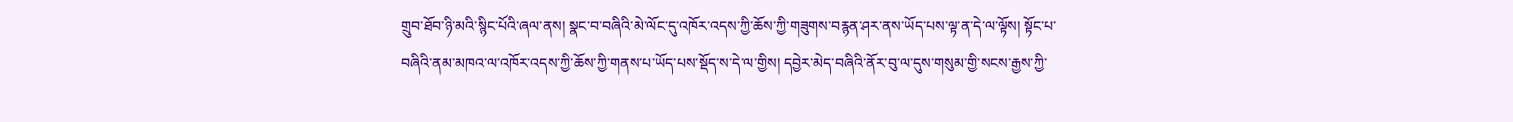གྲུབ་ཐོབ་ཉི་མའི་སྙིང་པོའི་ཞལ་ནས། སྣང་བ་བཞིའི་མེ་ལོང་དུ་འཁོར་འདས་ཀྱི་ཆོས་ཀྱི་གཟུགས་བརྙན་ཤར་ནས་ཡོད་པས་ལྟ་ན་དེ་ལ་ལྟོས། སྟོང་པ་བཞིའི་ནམ་མཁའ་ལ་འཁོར་འདས་ཀྱི་ཆོས་ཀྱི་གནས་པ་ཡོད་པས་སྡོད་ས་དེ་ལ་གྱིས། དབྱེར་མེད་བཞིའི་ནོར་བུ་ལ་དུས་གསུམ་གྱི་སངས་རྒྱས་ཀྱི་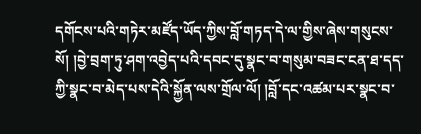དགོངས་པའི་གཏེར་མཛོད་ཡོད་ཀྱིས་བློ་གཏད་དེ་ལ་གྱིས་ཞེས་གསུངས་སོ། །བྱེ་བྲག་ཏུ་ཤག་འབྱེད་པའི་དབང་དུ་སྣང་བ་གསུམ་བཟང་ངན་ཐ་དད་ཀྱི་སྣང་བ་མེད་པས་དེའི་སྐྱོན་ལས་གྲོལ་ལོ། །བློ་དང་འཚམ་པར་སྣང་བ་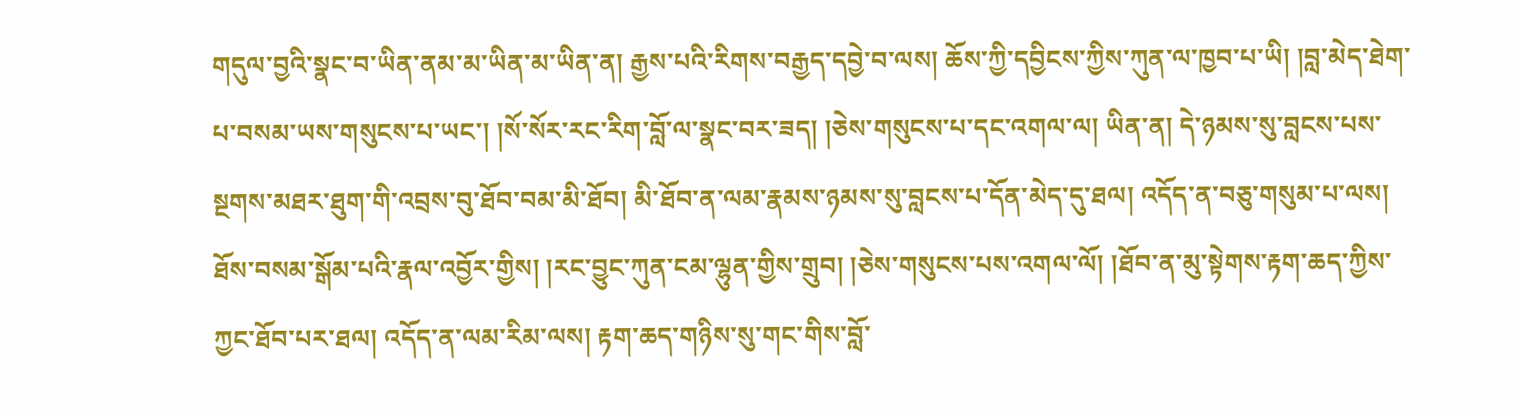གདུལ་བྱའི་སྣང་བ་ཡིན་ནམ་མ་ཡིན་མ་ཡིན་ན། རྒྱས་པའི་རིགས་བརྒྱད་དབྱེ་བ་ལས། ཆོས་ཀྱི་དབྱིངས་ཀྱིས་ཀུན་ལ་ཁྱབ་པ་ཡི། །བླ་མེད་ཐེག་པ་བསམ་ཡས་གསུངས་པ་ཡང་། །སོ་སོར་རང་རིག་བློ་ལ་སྣང་བར་ཟད། །ཅེས་གསུངས་པ་དང་འགལ་ལ། ཡིན་ན། དེ་ཉམས་སུ་བླངས་པས་སྔགས་མཐར་ཐུག་གི་འབྲས་བུ་ཐོབ་བམ་མི་ཐོབ། མི་ཐོབ་ན་ལམ་རྣམས་ཉམས་སུ་བླངས་པ་དོན་མེད་དུ་ཐལ། འདོད་ན་བཅུ་གསུམ་པ་ལས། ཐོས་བསམ་སྒོམ་པའི་རྣལ་འབྱོར་གྱིས། །རང་བྱུང་ཀུན་ངམ་ལྷུན་གྱིས་གྲུབ། །ཅེས་གསུངས་པས་འགལ་ལོ། །ཐོབ་ན་མུ་སྟེགས་རྟག་ཆད་ཀྱིས་ཀྱང་ཐོབ་པར་ཐལ། འདོད་ན་ལམ་རིམ་ལས། རྟག་ཆད་གཉིས་སུ་གང་གིས་བློ་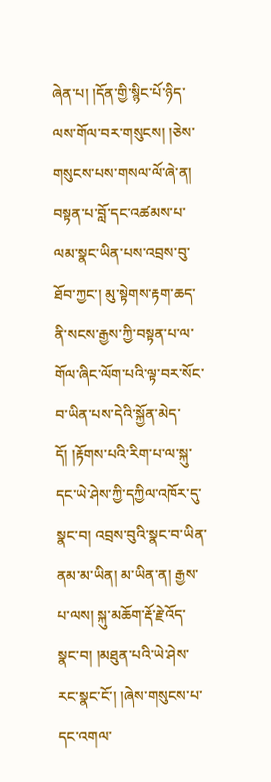ཞེན་པ། །དོན་གྱི་སྙིང་པོ་ཉིད་ལས་གོལ་བར་གསུངས། །ཅེས་གསུངས་པས་གསལ་ལོ་ཞེ་ན། བསྟན་པ་བློ་དང་འཚམས་པ་ལམ་སྣང་ཡིན་པས་འབྲས་བུ་ཐོབ་ཀྱང་། མུ་སྟེགས་རྟག་ཆད་ནི་སངས་རྒྱས་ཀྱི་བསྟན་པ་ལ་གོལ་ཞིང་ལོག་པའི་ལྟ་བར་སོང་བ་ཡིན་པས་དེའི་སྐྱོན་མེད་དོ། །རྟོགས་པའི་རིག་པ་ལ་སྐུ་དང་ཡེ་ཤེས་ཀྱི་དཀྱིལ་འཁོར་དུ་སྣང་བ། འབྲས་བུའི་སྣང་བ་ཡིན་ནམ་མ་ཡིན། མ་ཡིན་ན། རྒྱས་པ་ལས། སྐུ་མཆོག་རྡོ་རྗེ་འོད་སྣང་བ། །མཐུན་པའི་ཡེ་ཤེས་རང་སྣང་ངོ་། །ཞེས་གསུངས་པ་དང་འགལ་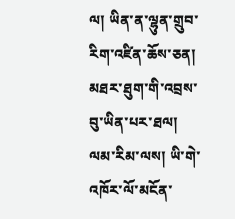ལ། ཡིན་ན་ལྷུན་གྲུབ་རིག་འཛིན་ཆོས་ཅན། མཐར་ཐུག་གི་འབྲས་བུ་ཡིན་པར་ཐལ། ལམ་རིམ་ལས། ཡི་གེ་འཁོར་ལོ་མངོན་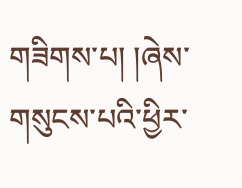གཟིགས་པ། །ཞེས་གསུངས་པའི་ཕྱིར་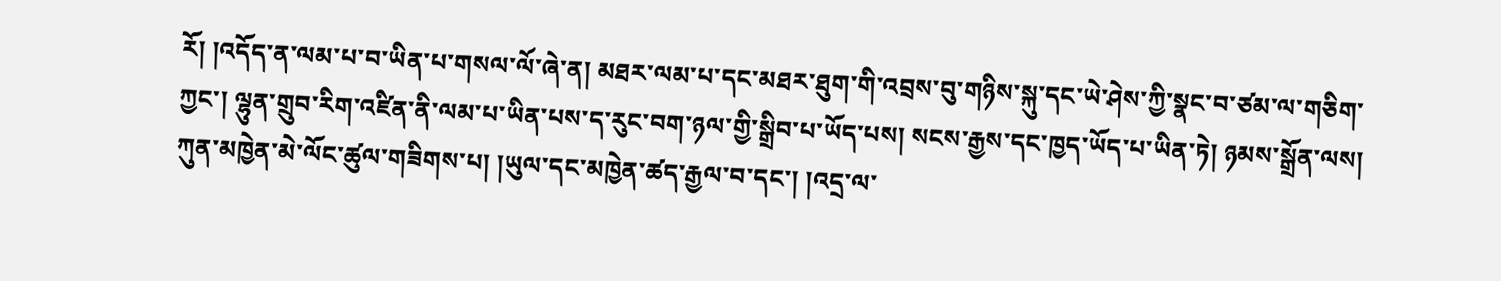རོ། །འདོད་ན་ལམ་པ་བ་ཡིན་པ་གསལ་ལོ་ཞེ་ན། མཐར་ལམ་པ་དང་མཐར་ཐུག་གི་འབྲས་བུ་གཉིས་སྐུ་དང་ཡེ་ཤེས་ཀྱི་སྣང་བ་ཙམ་ལ་གཅིག་ཀྱང་། ལྷུན་གྲུབ་རིག་འཛིན་ནི་ལམ་པ་ཡིན་པས་ད་རུང་བག་ཉལ་གྱི་སྒྲིབ་པ་ཡོད་པས། སངས་རྒྱས་དང་ཁྱད་ཡོད་པ་ཡིན་ཏེ། ཉམས་སྒྲོན་ལས། ཀུན་མཁྱེན་མེ་ལོང་ཚུལ་གཟིགས་པ། །ཡུལ་དང་མཁྱེན་ཚད་རྒྱལ་བ་དང་། །འདྲ་ལ་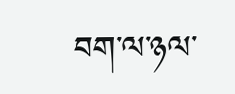བག་ལ་ཉལ་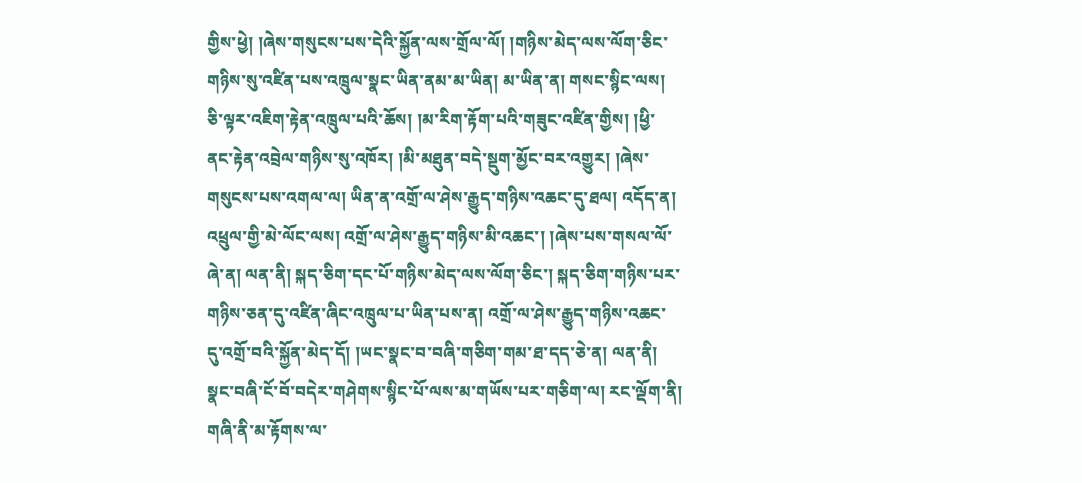གྱིས་ཕྱེ། །ཞེས་གསུངས་པས་དེའི་སྐྱོན་ལས་གྲོལ་ལོ། །གཉིས་མེད་ལས་ལོག་ཅིང་གཉིས་སུ་འཛིན་པས་འཁྲུལ་སྣང་ཡིན་ནམ་མ་ཡིན། མ་ཡིན་ན། གསང་སྙིང་ལས། ཅི་ལྟར་འཇིག་རྟེན་འཁྲུལ་པའི་ཆོས། །མ་རིག་རྟོག་པའི་གཟུང་འཛིན་གྱིས། །ཕྱི་ནང་རྟེན་འབྲེལ་གཉིས་སུ་འཁོར། །མི་མཐུན་བདེ་སྡུག་མྱོང་བར་འགྱུར། །ཞེས་གསུངས་པས་འགལ་ལ། ཡིན་ན་འགྲོ་ལ་ཤེས་རྒྱུད་གཉིས་འཆང་དུ་ཐལ། འདོད་ན། འཕྲུལ་གྱི་མེ་ལོང་ལས། འགྲོ་ལ་ཤེས་རྒྱུད་གཉིས་མི་འཆང་། །ཞེས་པས་གསལ་ལོ་ཞེ་ན། ལན་ནི། སྐད་ཅིག་དང་པོ་གཉིས་མེད་ལས་ལོག་ཅིང་། སྐད་ཅིག་གཉིས་པར་གཉིས་ཅན་དུ་འཛིན་ཞིང་འཁྲུལ་པ་ཡིན་པས་ན། འགྲོ་ལ་ཤེས་རྒྱུད་གཉིས་འཆང་དུ་འགྲོ་བའི་སྐྱོན་མེད་དོ། །ཡང་སྣང་བ་བཞི་གཅིག་གམ་ཐ་དད་ཅེ་ན། ལན་ནི། སྣང་བཞི་ངོ་བོ་བདེར་གཤེགས་སྙིང་པོ་ལས་མ་གཡོས་པར་གཅིག་ལ། རང་ལྡོག་ནི། གཞི་ནི་མ་རྟོགས་ལ་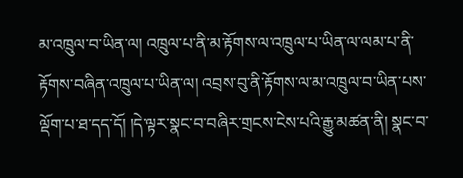མ་འཁྲུལ་བ་ཡིན་ལ། འཁྲུལ་པ་ནི་མ་རྟོགས་ལ་འཁྲུལ་པ་ཡིན་ལ་ལམ་པ་ནི་རྟོགས་བཞིན་འཁྲུལ་པ་ཡིན་ལ། འབྲས་བུ་ནི་རྟོགས་ལ་མ་འཁྲུལ་བ་ཡིན་པས་ལྡོག་པ་ཐ་དད་དོ། །དེ་ལྟར་སྣང་བ་བཞིར་གྲངས་ངེས་པའི་རྒྱུ་མཚན་ནི། སྣང་བ་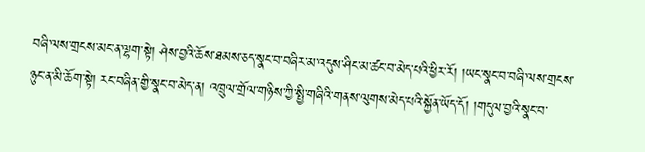བཞི་ལས་གྲངས་མང་ན་ལྷག་སྟེ། ཤེས་བྱའི་ཆོས་ཐམས་ཅད་སྣང་བ་བཞིར་མ་འདུས་ཤིང་མ་ཚང་བ་མེད་པའི་ཕྱིར་རོ། །ཡང་སྣང་བ་བཞི་ལས་གྲངས་ཉུང་ན་མི་ཆོག་སྟེ། རང་བཞིན་གྱི་སྣང་བ་མེད་ན། འཁྲུལ་གྲོལ་གཉིས་ཀྱི་སྤྱི་གཞིའི་གནས་ལུགས་མེད་པའི་སྐྱོན་ཡོད་དོ། །གདུལ་བྱའི་སྣང་བ་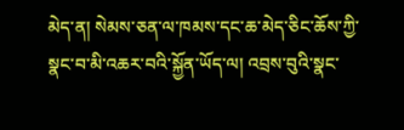མེད་ན། སེམས་ཅན་ལ་ཁམས་དང་ཆ་མེད་ཅིང་ཆོས་ཀྱི་སྣང་བ་མི་འཆར་བའི་སྐྱོན་ཡོད་ལ། འབྲས་བུའི་སྣང་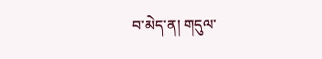བ་མེད་ན། གདུལ་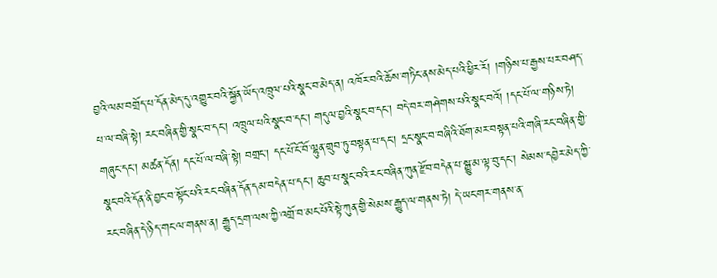བྱའི་ལམ་བགྲོད་པ་དོན་མེད་དུ་འགྱུར་བའི་སྐྱོན་ཡོད་འཁྲུལ་པའི་སྣང་བ་མེད་ན། འཁོར་བའི་ཆོས་གཏིང་ནས་མེད་པའི་ཕྱིར་རོ། །གཉིས་པ་རྒྱས་པར་བཤད་པ་ལ་བཞི་སྟེ། རང་བཞིན་གྱི་སྣང་བ་དང་། འཁྲུལ་པའི་སྣང་བ་དང་། གདུལ་བྱའི་སྣང་བ་དང་། བདེ་བར་གཤེགས་པའི་སྣང་བའོ། །དང་པོ་ལ་གཉིས་ཏེ། གཞུང་དང་། མཚན་དོན། དང་པོ་ལ་བཞི་སྟེ། བགྲང་། དང་པོ་ངོ་བོ་ལྷུན་གྲུབ་ཏུ་བསྟན་པ་དང་། དྲང་སྣང་བ་བཞིའི་ཐོག་མར་བསྟན་པའི་གཞི་རང་བཞིན་གྱི་སྣང་བའི་དོན་ནི་བྱང་བ་སྟོང་པའི་རང་བཞིན་དོན་དམ་བདེན་པ་དང་། ཆུབ་པ་སྣང་བའི་རང་བཞིན་ཀུན་རྫོབ་བདེན་པ་སྒྱུ་མ་ལྟ་བུ་དང་། སེམས་དབྱེར་མེད་ཀྱི་རང་བཞིན་དེ་ཉིད་གང་ལ་གནས་ན། རྒྱུད་དྲག་ལས་ཀྱི་འགྲོ་བ་མང་པོའི་སྟེ་ཀུན་གྱི་སེམས་རྒྱུད་ལ་གནས་ཏེ། དེ་ཡང་གར་གནས་ན་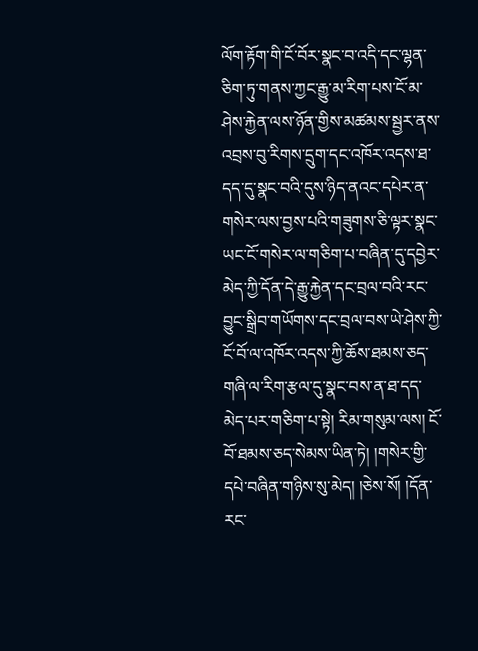ལོག་རྟོག་གི་ངོ་བོར་སྣང་བ་འདི་དང་ལྷན་ཅིག་ཏུ་གནས་ཀྱང་རྒྱུ་མ་རིག་པས་ངོ་མ་ཤེས་རྐྱེན་ལས་ཉོན་གྱིས་མཚམས་སྦྱར་ནས་འབྲས་བུ་རིགས་དྲུག་དང་འཁོར་འདས་ཐ་དད་དུ་སྣང་བའི་དུས་ཉིད་ནའང་དཔེར་ན་གསེར་ལས་བྱས་པའི་གཟུགས་ཅི་ལྟར་སྣང་ཡང་ངོ་གསེར་ལ་གཅིག་པ་བཞིན་དུ་དབྱེར་མེད་ཀྱི་དོན་དེ་རྒྱུ་རྐྱེན་དང་བྲལ་བའི་རང་བྱུང་སྒྲིབ་གཡོགས་དང་བྲལ་བས་ཡེ་ཤེས་ཀྱི་ངོ་བོ་ལ་འཁོར་འདས་ཀྱི་ཆོས་ཐམས་ཅད་གཞི་ལ་རིག་རྩལ་དུ་སྣང་བས་ན་ཐ་དད་མེད་པར་གཅིག་པ་སྟེ། རིམ་གསུམ་ལས། ངོ་བོ་ཐམས་ཅད་སེམས་ཡིན་ཏེ། །གསེར་གྱི་དཔེ་བཞིན་གཉིས་སུ་མེད། །ཅེས་སོ། །དོན་རང་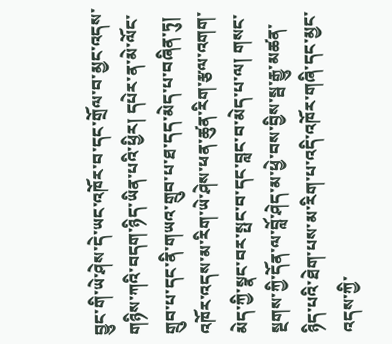བྱུང་གི་ཡེ་ཤེས་དེ་ཡང་འཁོར་བ་དང་གྲོལ་བ་མྱང་འདས་གཉིས་ཀའི་བདག་ཉིད་ཡིན་པའི་ཕྱིར། དཔེར་ན་མེ་ལོང་གྲུབ་པ་དང་ནི་གཡའ་གྲུབ་པ་ཐ་དད་མེད་པ་བཞིན་ཏུ། འཁོར་འདས་མ་རིག་ཡེ་ཤེས་ཕན་ཚུན་རིག་རྩལ་འགག་མེད་ཀྱི་སྣང་བར་སྤང་བ་དང་བླང་བ་མེད་པ་ལ། གསང་སྔགས་ཀྱི་དོན་ལ་བློ་ཤེད་མ་ཕྱེ་བས་བྱིས་སྦ་རྒྱུ་མཚན་ཉིད་པའི་ཐེག་པས་མ་རིག་པ་འདི་འཁོར་གཞི་དང་མྱང་འདས་ཀྱི་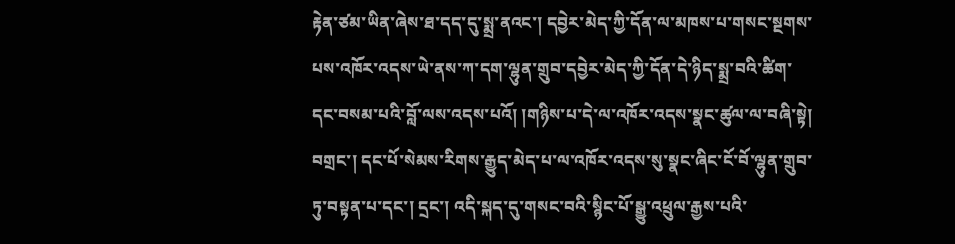རྟེན་ཙམ་ཡིན་ཞེས་ཐ་དད་དུ་སྨྲ་ནའང་། དབྱེར་མེད་ཀྱི་དོན་ལ་མཁས་པ་གསང་སྔགས་པས་འཁོར་འདས་ཡེ་ནས་ཀ་དག་ལྷུན་གྲུབ་དབྱེར་མེད་ཀྱི་དོན་དེ་ཉིད་སྨྲ་བའི་ཚིག་དང་བསམ་པའི་བློ་ལས་འདས་པའོ། །གཉིས་པ་དེ་ལ་འཁོར་འདས་སྣང་ཚུལ་ལ་བཞི་སྟེ། བགྲང་། དང་པོ་སེམས་རིགས་རྒྱུད་མེད་པ་ལ་འཁོར་འདས་སུ་སྣང་ཞིང་ངོ་བོ་ལྷུན་གྲུབ་ཏུ་བསྟན་པ་དང་། དྲང་། འདི་སྐད་དུ་གསང་བའི་སྙིང་པོ་སྒྱུ་འཕྲུལ་རྒྱས་པའི་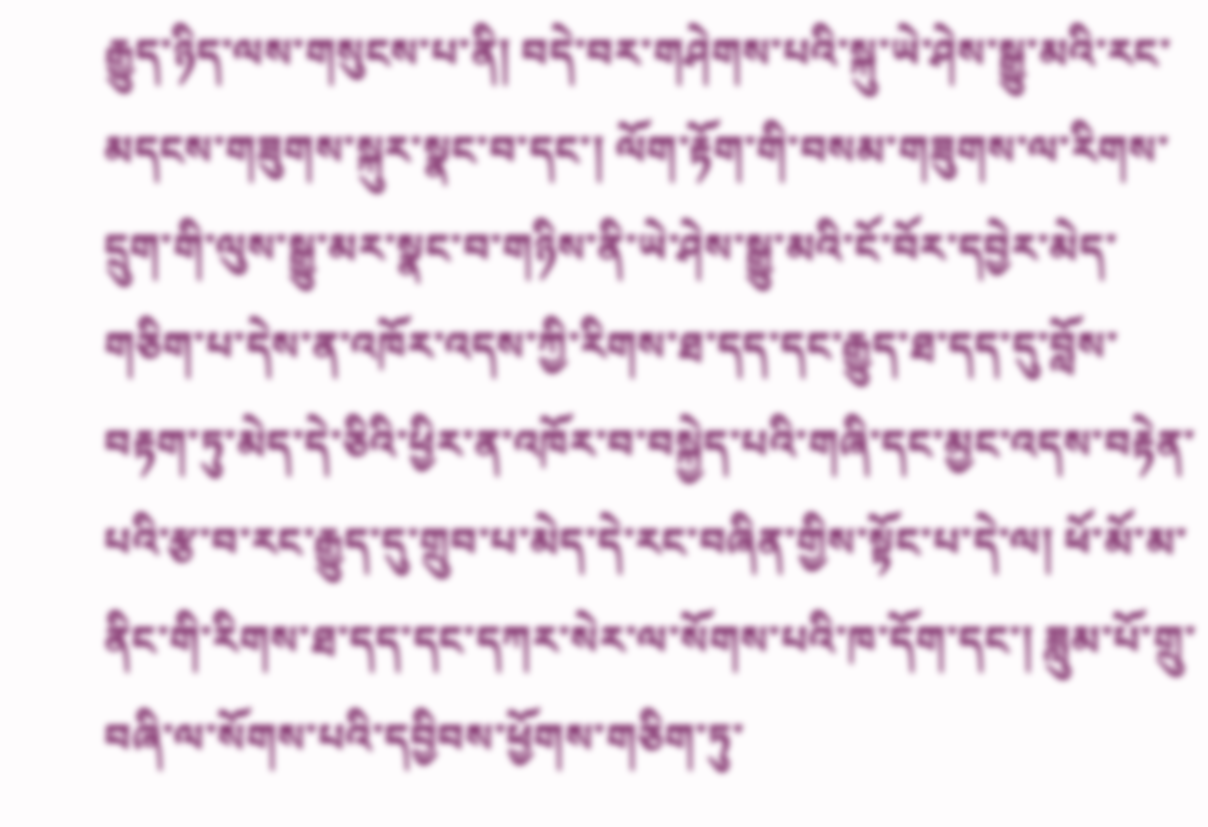རྒྱུད་ཉིད་ལས་གསུངས་པ་ནི། བདེ་བར་གཤེགས་པའི་སྐུ་ཡེ་ཤེས་སྒྱུ་མའི་རང་མདངས་གཟུགས་སྐུར་སྣང་བ་དང་། ལོག་རྟོག་གི་བསམ་གཟུགས་ལ་རིགས་དྲུག་གི་ལུས་སྒྱུ་མར་སྣང་བ་གཉིས་ནི་ཡེ་ཤེས་སྒྱུ་མའི་ངོ་བོར་དབྱེར་མེད་གཅིག་པ་དེས་ན་འཁོར་འདས་ཀྱི་རིགས་ཐ་དད་དང་རྒྱུད་ཐ་དད་དུ་བློས་བརྟག་ཏུ་མེད་དེ་ཅིའི་ཕྱིར་ན་འཁོར་བ་བསྐྱེད་པའི་གཞི་དང་མྱང་འདས་བརྟེན་པའི་རྩ་བ་རང་རྒྱུད་དུ་གྲུབ་པ་མེད་དེ་རང་བཞིན་གྱིས་སྟོང་པ་དེ་ལ། ཕོ་མོ་མ་ནིང་གི་རིགས་ཐ་དད་དང་དཀར་སེར་ལ་སོགས་པའི་ཁ་དོག་དང་། ཟླུམ་པོ་གྲུ་བཞི་ལ་སོགས་པའི་དབྱིབས་ཕྱོགས་གཅིག་ཏུ་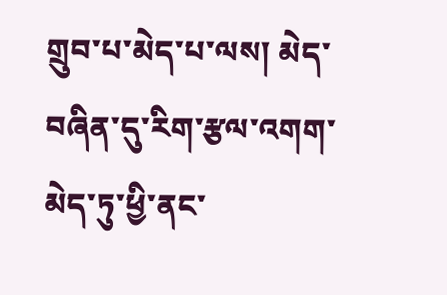གྲུབ་པ་མེད་པ་ལས། མེད་བཞིན་དུ་རིག་རྩལ་འགག་མེད་ཏུ་ཕྱི་ནང་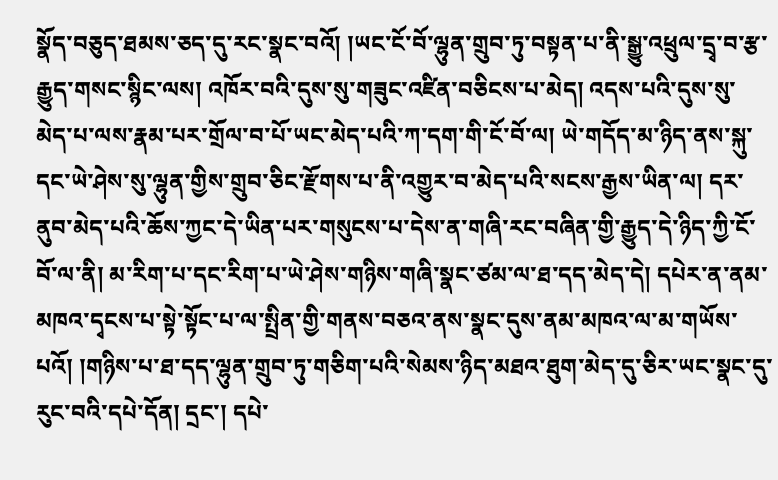སྣོད་བཅུད་ཐམས་ཅད་དུ་རང་སྣང་བའོ། །ཡང་ངོ་བོ་ལྷུན་གྲུབ་ཏུ་བསྟན་པ་ནི་སྒྱུ་འཕྲུལ་དྲྭ་བ་རྩ་རྒྱུད་གསང་སྙིང་ལས། འཁོར་བའི་དུས་སུ་གཟུང་འཛིན་བཅིངས་པ་མེད། འདས་པའི་དུས་སུ་མེད་པ་ལས་རྣམ་པར་གྲོལ་བ་པོ་ཡང་མེད་པའི་ཀ་དག་གི་ངོ་བོ་ལ། ཡེ་གདོད་མ་ཉིད་ནས་སྐུ་དང་ཡེ་ཤེས་སུ་ལྷུན་གྱིས་གྲུབ་ཅིང་རྫོགས་པ་ནི་འགྱུར་བ་མེད་པའི་སངས་རྒྱས་ཡིན་ལ། དར་ནུབ་མེད་པའི་ཆོས་ཀྱང་དེ་ཡིན་པར་གསུངས་པ་དེས་ན་གཞི་རང་བཞིན་གྱི་རྒྱུད་དེ་ཉིད་ཀྱི་ངོ་བོ་ལ་ནི། མ་རིག་པ་དང་རིག་པ་ཡེ་ཤེས་གཉིས་གཞི་སྣང་ཙམ་ལ་ཐ་དད་མེད་དེ། དཔེར་ན་ནམ་མཁའ་དྭངས་པ་སྟེ་སྟོང་པ་ལ་སྤྲིན་གྱི་གནས་བཅའ་ནས་སྣང་དུས་ནམ་མཁའ་ལ་མ་གཡོས་པའོ། །གཉིས་པ་ཐ་དད་ལྷུན་གྲུབ་ཏུ་གཅིག་པའི་སེམས་ཉིད་མཐའ་ཐུག་མེད་དུ་ཅིར་ཡང་སྣང་དུ་རུང་བའི་དཔེ་དོན། དྲང་། དཔེ་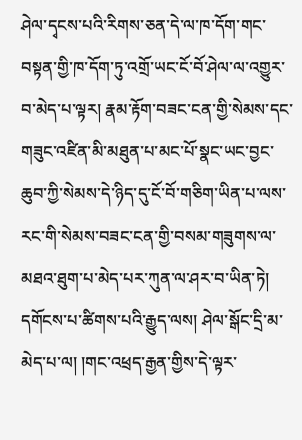ཤེལ་དྭངས་པའི་རིགས་ཅན་དེ་ལ་ཁ་དོག་གང་བསྟན་གྱི་ཁ་དོག་ཏུ་འགྲོ་ཡང་ངོ་བོ་ཤེལ་ལ་འགྱུར་བ་མེད་པ་ལྟར། རྣམ་རྟོག་བཟང་ངན་གྱི་སེམས་དང་གཟུང་འཛིན་མི་མཐུན་པ་མང་པོ་སྣང་ཡང་བྱང་ཆུབ་ཀྱི་སེམས་དེ་ཉིད་དུ་ངོ་བོ་གཅིག་ཡིན་པ་ལས་རང་གི་སེམས་བཟང་ངན་གྱི་བསམ་གཟུགས་ལ་མཐའ་ཐུག་པ་མེད་པར་ཀུན་ལ་ཤར་བ་ཡིན་ཏེ། དགོངས་པ་ཚིགས་པའི་རྒྱུད་ལས། ཤེལ་སྒོང་དྲི་མ་མེད་པ་ལ། །གང་འཕྲད་རྒྱན་གྱིས་དེ་ལྟར་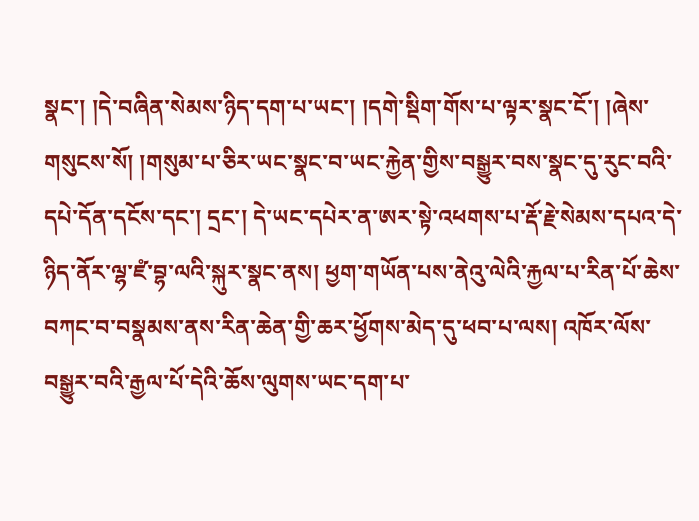སྣང་། །དེ་བཞིན་སེམས་ཉིད་དག་པ་ཡང་། །དགེ་སྡིག་གོས་པ་ལྟར་སྣང་ངོ་། །ཞེས་གསུངས་སོ། །གསུམ་པ་ཅིར་ཡང་སྣང་བ་ཡང་རྐྱེན་གྱིས་བསྒྱུར་བས་སྣང་དུ་རུང་བའི་དཔེ་དོན་དངོས་དང་། དྲང་། དེ་ཡང་དཔེར་ན་ཨར་སྟེ་འཕགས་པ་རྡོ་རྗེ་སེམས་དཔའ་དེ་ཉིད་ནོར་ལྷ་ཛཾ་བྷ་ལའི་སྐུར་སྣང་ནས། ཕྱག་གཡོན་པས་ནེའུ་ལེའི་རྐྱལ་པ་རིན་པོ་ཆེས་བཀང་བ་བསྣམས་ནས་རིན་ཆེན་གྱི་ཆར་ཕྱོགས་མེད་དུ་ཕབ་པ་ལས། འཁོར་ལོས་བསྒྱུར་བའི་རྒྱལ་པོ་དེའི་ཆོས་ལུགས་ཡང་དག་པ་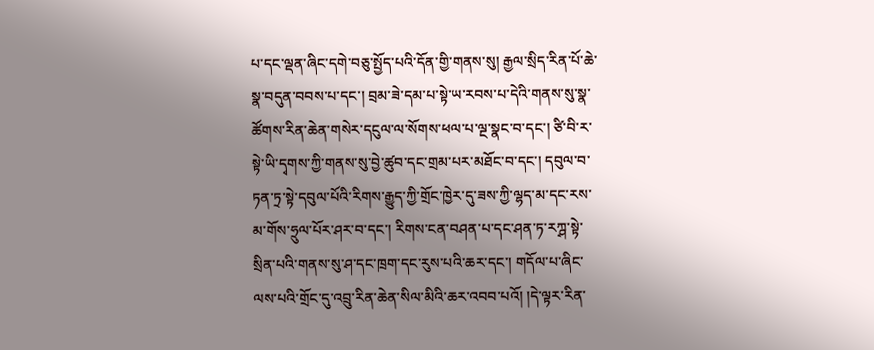པ་དང་ལྡན་ཞིང་དགེ་བཅུ་སྤྱོད་པའི་དོན་གྱི་གནས་སུ། རྒྱལ་སྲིད་རིན་པོ་ཆེ་སྣ་བདུན་བབས་པ་དང་། བྲམ་ཟེ་དམ་པ་སྟེ་ཡ་རབས་པ་དེའི་གནས་སུ་སྣ་ཚོགས་རིན་ཆེན་གསེར་དངུལ་ལ་སོགས་ཕལ་པ་ལྔ་སྣང་བ་དང་། ཙི་བི་ར་སྟེ་ཡི་དྭགས་ཀྱི་གནས་སུ་བྱེ་ཚུབ་དང་གྲམ་པར་མཐོང་བ་དང་། དབུལ་བ་ཏན་ཏྲ་སྟེ་དབུལ་པོའི་རིགས་རྒྱུད་ཀྱི་གྲོང་ཁྱེར་དུ་ཟས་ཀྱི་ལྷད་མ་དང་རས་མ་གོས་ཧྲུལ་པོར་ཤར་བ་དང་། རིགས་ངན་བཤན་པ་དང་ཤན་ཏ་རཀྴ་སྟེ་སྲིན་པའི་གནས་སུ་ཤ་དང་ཁྲག་དང་རུས་པའི་ཆར་དང་། གདོལ་པ་ཞིང་ལས་པའི་གྲོང་དུ་འབྲུ་རིན་ཆེན་སིལ་མིའི་ཆར་འབབ་པའོ། །དེ་ལྟར་རིན་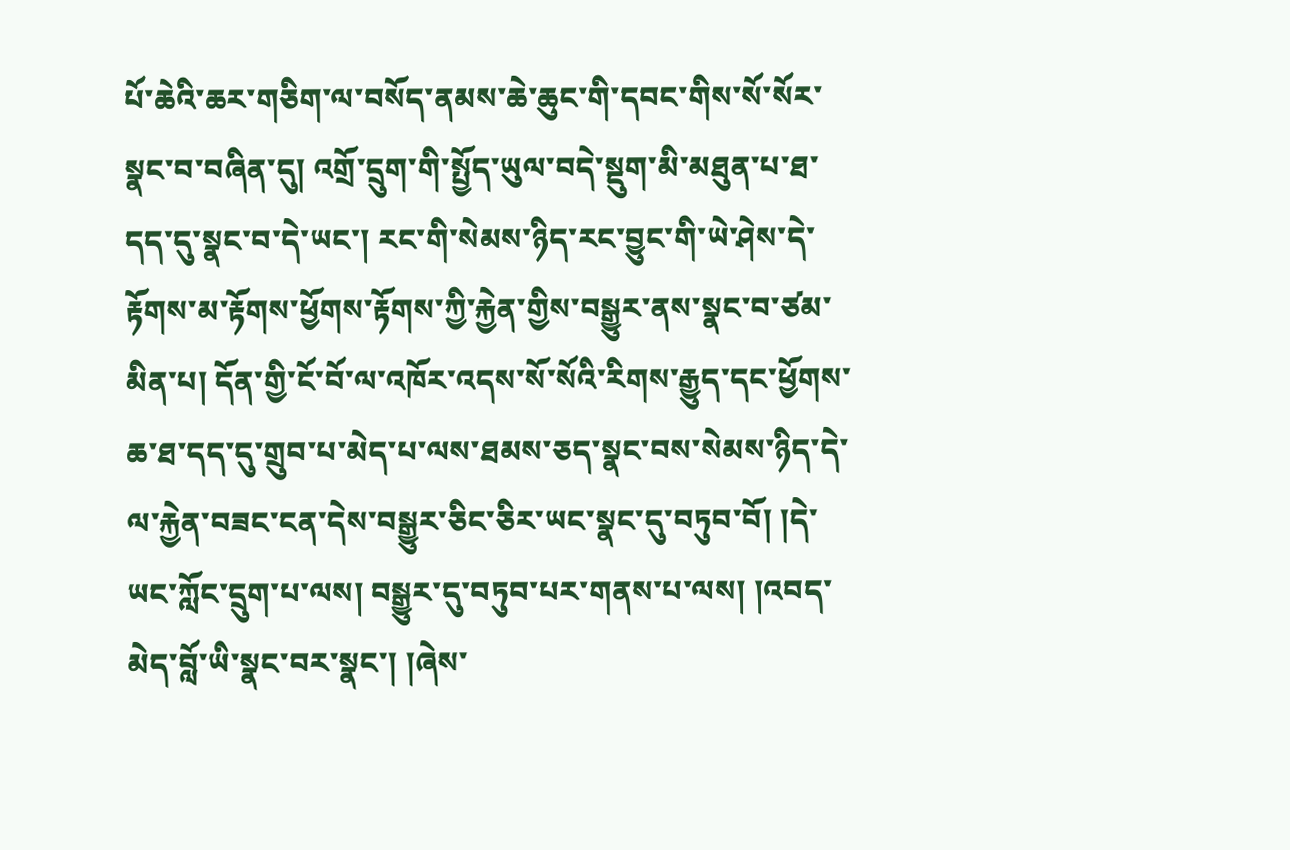པོ་ཆེའི་ཆར་གཅིག་ལ་བསོད་ནམས་ཆེ་ཆུང་གི་དབང་གིས་སོ་སོར་སྣང་བ་བཞིན་དུ། འགྲོ་དྲུག་གི་སྤྱོད་ཡུལ་བདེ་སྡུག་མི་མཐུན་པ་ཐ་དད་དུ་སྣང་བ་དེ་ཡང་། རང་གི་སེམས་ཉིད་རང་བྱུང་གི་ཡེ་ཤེས་དེ་རྟོགས་མ་རྟོགས་ཕྱོགས་རྟོགས་ཀྱི་རྐྱེན་གྱིས་བསྒྱུར་ནས་སྣང་བ་ཙམ་མིན་པ། དོན་གྱི་ངོ་བོ་ལ་འཁོར་འདས་སོ་སོའི་རིགས་རྒྱུད་དང་ཕྱོགས་ཆ་ཐ་དད་དུ་གྲུབ་པ་མེད་པ་ལས་ཐམས་ཅད་སྣང་བས་སེམས་ཉིད་དེ་ལ་རྐྱེན་བཟང་ངན་དེས་བསྒྱུར་ཅིང་ཅིར་ཡང་སྣང་དུ་བཏུབ་བོ། །དེ་ཡང་ཀློང་དྲུག་པ་ལས། བསྒྱུར་དུ་བཏུབ་པར་གནས་པ་ལས། །འབད་མེད་བློ་ཡི་སྣང་བར་སྣང་། །ཞེས་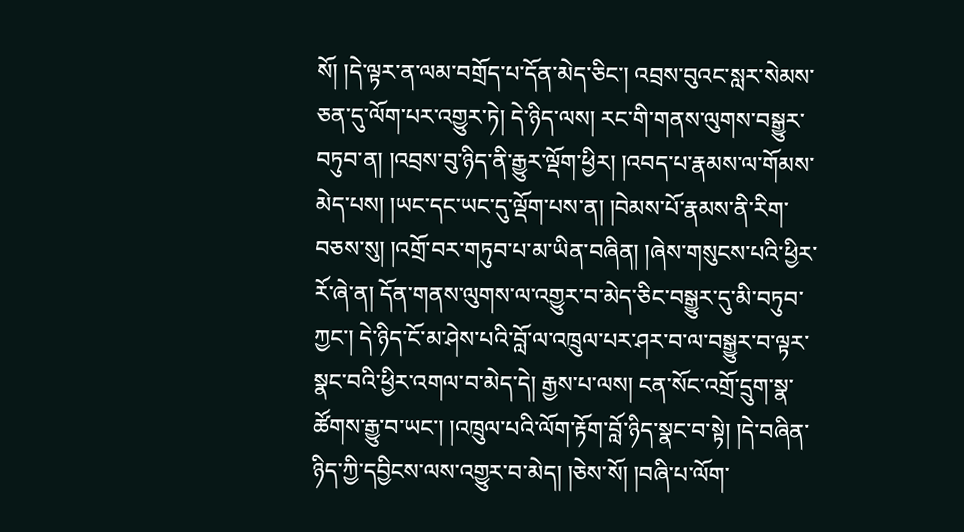སོ། །དེ་ལྟར་ན་ལམ་བགྲོད་པ་དོན་མེད་ཅིང་། འབྲས་བུའང་སླར་སེམས་ཅན་དུ་ལོག་པར་འགྱུར་ཏེ། དེ་ཉིད་ལས། རང་གི་གནས་ལུགས་བསྒྱུར་བཏུབ་ན། །འབྲས་བུ་ཉིད་ནི་རྒྱུར་ལྡོག་ཕྱིར། །འབད་པ་རྣམས་ལ་གོམས་མེད་པས། །ཡང་དང་ཡང་དུ་ལྡོག་པས་ན། །བེམས་པོ་རྣམས་ནི་རིག་བཅས་སུ། །འགྲོ་བར་གཏུབ་པ་མ་ཡིན་བཞིན། །ཞེས་གསུངས་པའི་ཕྱིར་རོ་ཞེ་ན། དོན་གནས་ལུགས་ལ་འགྱུར་བ་མེད་ཅིང་བསྒྱུར་དུ་མི་བཏུབ་ཀྱང་། དེ་ཉིད་ངོ་མ་ཤེས་པའི་བློ་ལ་འཁྲུལ་པར་ཤར་བ་ལ་བསྒྱུར་བ་ལྟར་སྣང་བའི་ཕྱིར་འགལ་བ་མེད་དེ། རྒྱས་པ་ལས། ངན་སོང་འགྲོ་དྲུག་སྣ་ཚོགས་རྒྱུ་བ་ཡང་། །འཁྲུལ་པའི་ལོག་རྟོག་བློ་ཉིད་སྣང་བ་སྟེ། །དེ་བཞིན་ཉིད་ཀྱི་དབྱིངས་ལས་འགྱུར་བ་མེད། །ཅེས་སོ། །བཞི་པ་ལོག་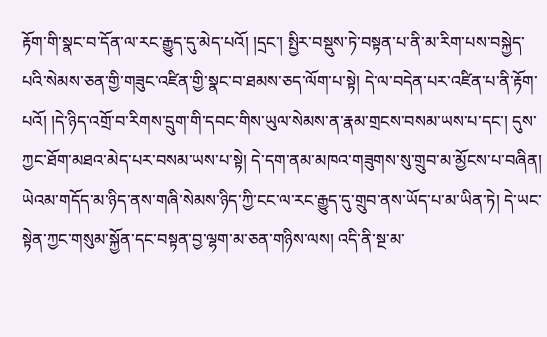རྟོག་གི་སྣང་བ་དོན་ལ་རང་རྒྱུད་དུ་མེད་པའོ། །དྲང་། སྤྱིར་བསྡུས་ཏེ་བསྟན་པ་ནི་མ་རིག་པས་བསྐྱེད་པའི་སེམས་ཅན་གྱི་གཟུང་འཛིན་གྱི་སྣང་བ་ཐམས་ཅད་ལོག་པ་སྟེ། དེ་ལ་བདེན་པར་འཛིན་པ་ནི་རྟོག་པའོ། །དེ་ཉིད་འགྲོ་བ་རིགས་དྲུག་གི་དབང་གིས་ཡུལ་སེམས་ན་རྣམ་གྲངས་བསམ་ཡས་པ་དང་། དུས་ཀྱང་ཐོག་མཐའ་མེད་པར་བསམ་ཡས་པ་སྟེ། དེ་དག་ནམ་མཁའ་གཟུགས་སུ་གྲུབ་མ་མྱོངས་པ་བཞིན། ཡེའམ་གདོད་མ་ཉིད་ནས་གཞི་སེམས་ཉིད་ཀྱི་ངང་ལ་རང་རྒྱུད་དུ་གྲུབ་ནས་ཡོད་པ་མ་ཡིན་ཏེ། དེ་ཡང་སྟེན་ཀྱང་གསུམ་སྐྱོན་དང་བསྟན་བྱ་ལྷག་མ་ཅན་གཉིས་ལས། འདི་ནི་སྔ་མ་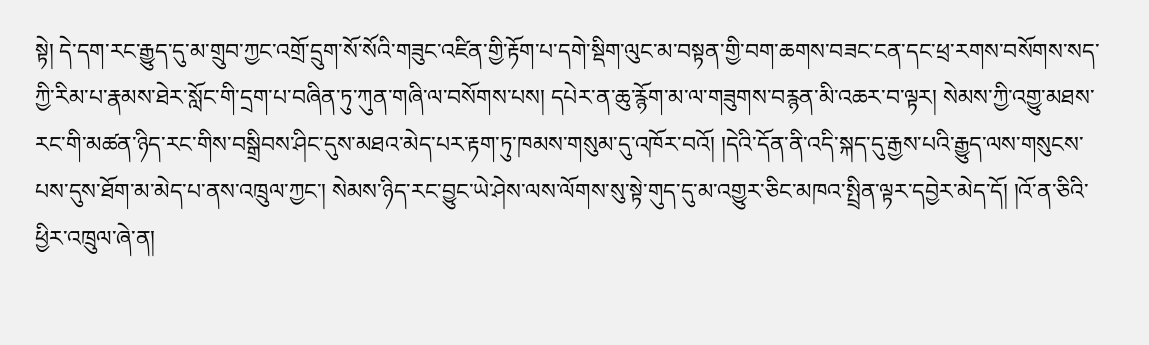སྟེ། དེ་དག་རང་རྒྱུད་དུ་མ་གྲུབ་ཀྱང་འགྲོ་དྲུག་སོ་སོའི་གཟུང་འཛིན་གྱི་རྟོག་པ་དགེ་སྡིག་ལུང་མ་བསྟན་གྱི་བག་ཆགས་བཟང་ངན་དང་ཕྲ་རགས་བསོགས་སད་ཀྱི་རིམ་པ་རྣམས་ཐེར་སློང་གི་དྲག་པ་བཞིན་ཏུ་ཀུན་གཞི་ལ་བསོགས་པས། དཔེར་ན་ཆུ་རྙོག་མ་ལ་གཟུགས་བརྙན་མི་འཆར་བ་ལྟར། སེམས་ཀྱི་འགྱུ་མཐས་རང་གི་མཚན་ཉིད་རང་གིས་བསྒྲིབས་ཤིང་དུས་མཐའ་མེད་པར་རྟག་ཏུ་ཁམས་གསུམ་དུ་འཁོར་བའོ། །དེའི་དོན་ནི་འདི་སྐད་དུ་རྒྱས་པའི་རྒྱུད་ལས་གསུངས་པས་དུས་ཐོག་མ་མེད་པ་ནས་འཁྲུལ་ཀྱང་། སེམས་ཉིད་རང་བྱུང་ཡེ་ཤེས་ལས་ལོགས་སུ་སྟེ་གུད་དུ་མ་འགྱུར་ཅིང་མཁའ་སྤྲིན་ལྟར་དབྱེར་མེད་དོ། །འོ་ན་ཅིའི་ཕྱིར་འཁྲུལ་ཞེ་ན།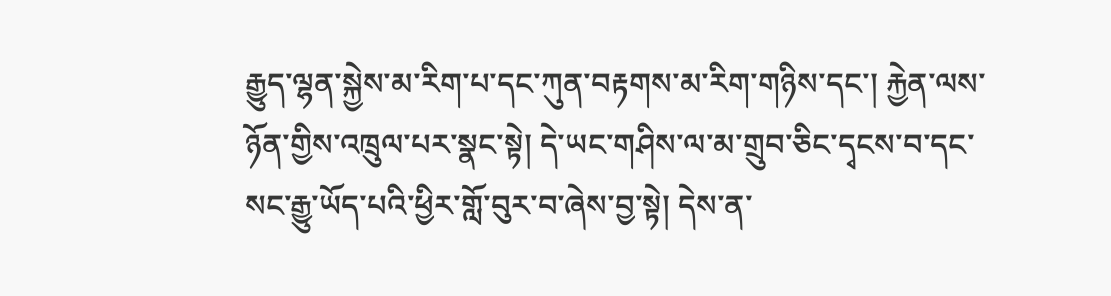རྒྱུད་ལྷན་སྐྱེས་མ་རིག་པ་དང་ཀུན་བརྟགས་མ་རིག་གཉིས་དང་། རྐྱེན་ལས་ཉོན་གྱིས་འཁྲུལ་པར་སྣང་སྟེ། དེ་ཡང་གཤིས་ལ་མ་གྲུབ་ཅིང་དྭངས་བ་དང་སང་རྒྱུ་ཡོད་པའི་ཕྱིར་གློ་བུར་བ་ཞེས་བྱ་སྟེ། དེས་ན་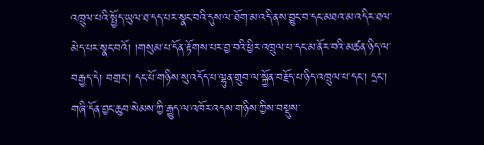འཁྲུལ་པའི་སྤྱོད་ཡུལ་ཐ་དད་པར་སྣང་བའི་དུས་ལ་ཐོག་མ་འདི་ནས་བྱུང་བ་དང་མཐའ་མ་འདིར་ཐལ་མེད་པར་སྣང་བའོ། །གསུམ་པ་དོན་རྟོགས་པར་བྱ་བའི་ཕྱིར་འཁྲུལ་པ་དང་མ་ནོར་བའི་མཚན་ཉིད་ལ་བརྒྱད་དེ། བགྲང་། དང་པོ་གཉིས་སུ་འདོད་པ་ལྷུན་གྲུབ་ལ་སྐྱོན་བརྗོད་པ་ཉིད་འཁྲུལ་པ་དང་། དྲང་། གཞི་དོན་བྱང་ཆུབ་སེམས་ཀྱི་རྒྱུད་ལ་འཁོར་འདས་གཉིས་ཀྱིས་བསྡུས་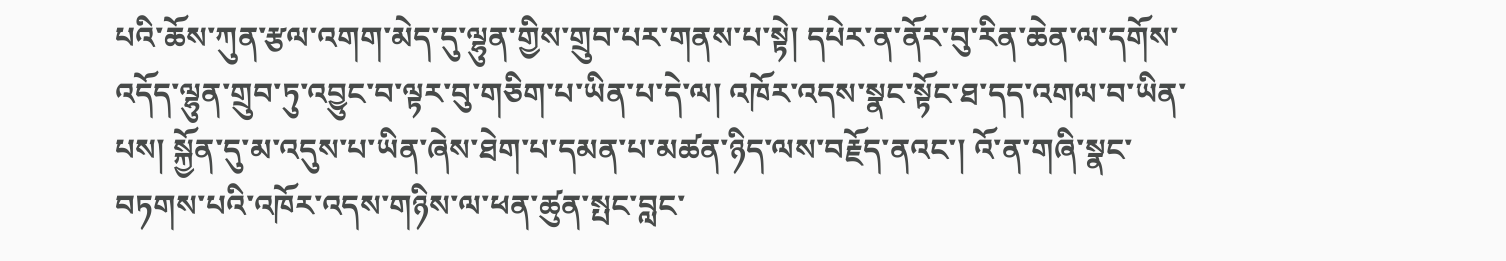པའི་ཆོས་ཀུན་རྩལ་འགག་མེད་དུ་ལྷུན་གྱིས་གྲུབ་པར་གནས་པ་སྟེ། དཔེར་ན་ནོར་བུ་རིན་ཆེན་ལ་དགོས་འདོད་ལྷུན་གྲུབ་ཏུ་འབྱུང་བ་ལྟར་བུ་གཅིག་པ་ཡིན་པ་དེ་ལ། འཁོར་འདས་སྣང་སྟོང་ཐ་དད་འགལ་བ་ཡིན་པས། སྐྱོན་དུ་མ་འདུས་པ་ཡིན་ཞེས་ཐེག་པ་དམན་པ་མཚན་ཉིད་ལས་བརྗོད་ནའང་། འོ་ན་གཞི་སྣང་བཏགས་པའི་འཁོར་འདས་གཉིས་ལ་ཕན་ཚུན་སྤང་བླང་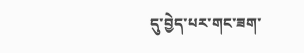དུ་བྱེད་པར་གང་ཟག་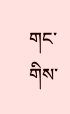གང་གིས་